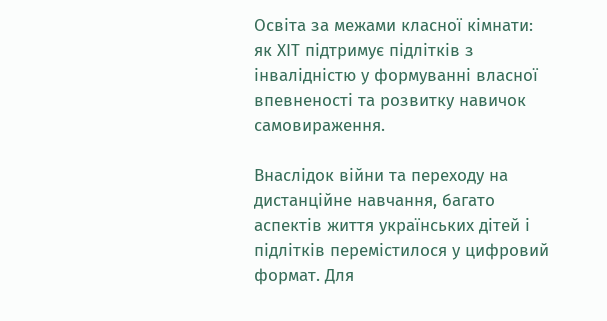Освіта за межами класної кімнати: як ХІТ підтримує підлітків з інвалідністю у формуванні власної впевненості та розвитку навичок самовираження.

Внаслідок війни та переходу на дистанційне навчання, багато аспектів життя українських дітей і підлітків перемістилося у цифровий формат. Для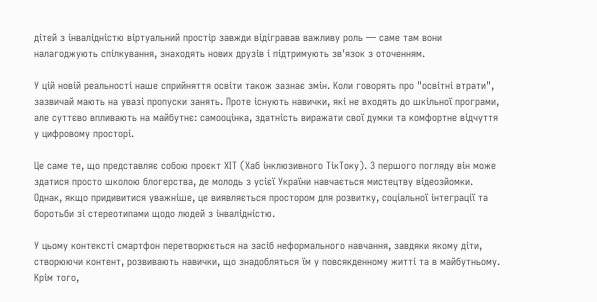дітей з інвалідністю віртуальний простір завжди відігравав важливу роль — саме там вони налагоджують спілкування, знаходять нових друзів і підтримують зв'язок з оточенням.

У цій новій реальності наше сприйняття освіти також зазнає змін. Коли говорять про "освітні втрати", зазвичай мають на увазі пропуски занять. Проте існують навички, які не входять до шкільної програми, але суттєво впливають на майбутнє: самооцінка, здатність виражати свої думки та комфортне відчуття у цифровому просторі.

Це саме те, що представляє собою проєкт ХІТ (Хаб інклюзивного ТікТоку). З першого погляду він може здатися просто школою блогерства, де молодь з усієї України навчається мистецтву відеозйомки. Однак, якщо придивитися уважніше, це виявляється простором для розвитку, соціальної інтеграції та боротьби зі стереотипами щодо людей з інвалідністю.

У цьому контексті смартфон перетворюється на засіб неформального навчання, завдяки якому діти, створюючи контент, розвивають навички, що знадобляться їм у повсякденному житті та в майбутньому. Крім того,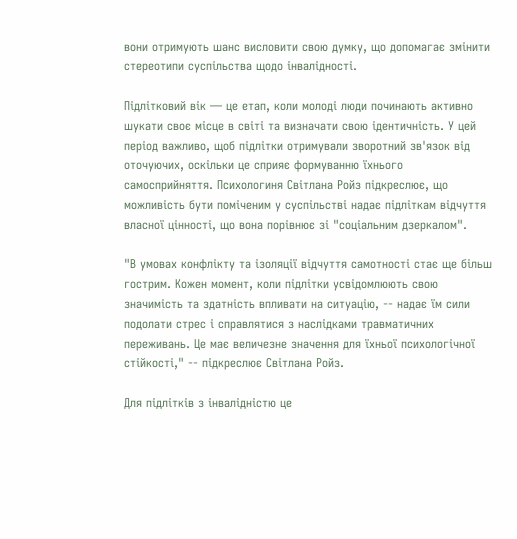вони отримують шанс висловити свою думку, що допомагає змінити стереотипи суспільства щодо інвалідності.

Підлітковий вік — це етап, коли молоді люди починають активно шукати своє місце в світі та визначати свою ідентичність. У цей період важливо, щоб підлітки отримували зворотний зв'язок від оточуючих, оскільки це сприяє формуванню їхнього самосприйняття. Психологиня Світлана Ройз підкреслює, що можливість бути поміченим у суспільстві надає підліткам відчуття власної цінності, що вона порівнює зі "соціальним дзеркалом".

"В умовах конфлікту та ізоляції відчуття самотності стає ще більш гострим. Кожен момент, коли підлітки усвідомлюють свою значимість та здатність впливати на ситуацію, -- надає їм сили подолати стрес і справлятися з наслідками травматичних переживань. Це має величезне значення для їхньої психологічної стійкості," -- підкреслює Світлана Ройз.

Для підлітків з інвалідністю це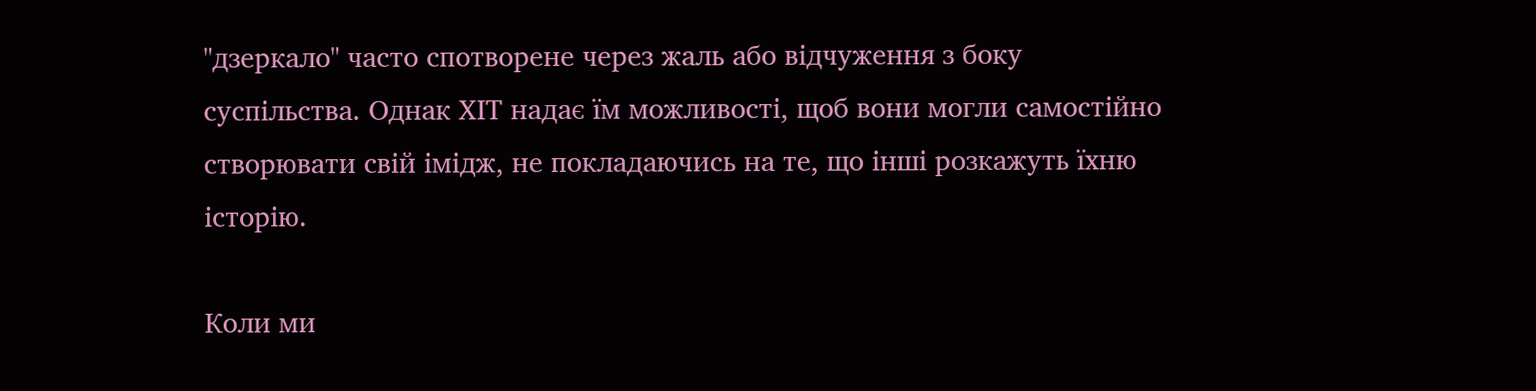"дзеркало" часто спотворене через жаль або відчуження з боку суспільства. Однак ХІТ надає їм можливості, щоб вони могли самостійно створювати свій імідж, не покладаючись на те, що інші розкажуть їхню історію.

Коли ми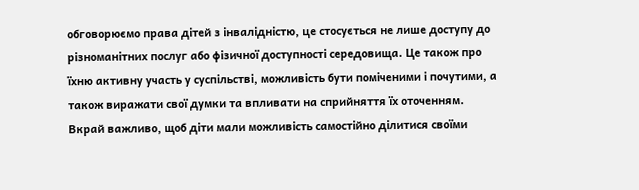обговорюємо права дітей з інвалідністю, це стосується не лише доступу до різноманітних послуг або фізичної доступності середовища. Це також про їхню активну участь у суспільстві, можливість бути поміченими і почутими, а також виражати свої думки та впливати на сприйняття їх оточенням. Вкрай важливо, щоб діти мали можливість самостійно ділитися своїми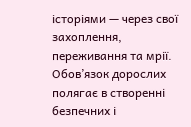історіями — через свої захоплення, переживання та мрії. Обов’язок дорослих полягає в створенні безпечних і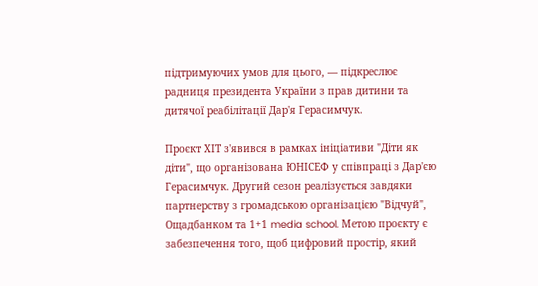підтримуючих умов для цього, — підкреслює радниця президента України з прав дитини та дитячої реабілітації Дар'я Герасимчук.

Проєкт ХІТ з'явився в рамках ініціативи "Діти як діти", що організована ЮНІСЕФ у співпраці з Дар'єю Герасимчук. Другий сезон реалізується завдяки партнерству з громадською організацією "Відчуй", Ощадбанком та 1+1 media school. Метою проєкту є забезпечення того, щоб цифровий простір, який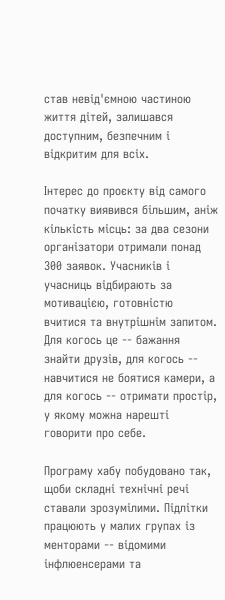став невід'ємною частиною життя дітей, залишався доступним, безпечним і відкритим для всіх.

Інтерес до проєкту від самого початку виявився більшим, аніж кількість місць: за два сезони організатори отримали понад 300 заявок. Учасників і учасниць відбирають за мотивацією, готовністю вчитися та внутрішнім запитом. Для когось це -- бажання знайти друзів, для когось -- навчитися не боятися камери, а для когось -- отримати простір, у якому можна нарешті говорити про себе.

Програму хабу побудовано так, щоби складні технічні речі ставали зрозумілими. Підлітки працюють у малих групах із менторами -- відомими інфлюенсерами та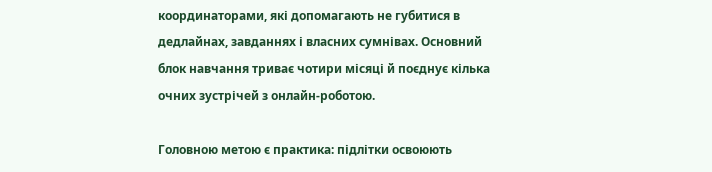координаторами, які допомагають не губитися в дедлайнах, завданнях і власних сумнівах. Основний блок навчання триває чотири місяці й поєднує кілька очних зустрічей з онлайн-роботою.

Головною метою є практика: підлітки освоюють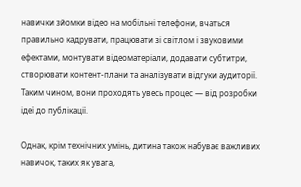навички зйомки відео на мобільні телефони, вчаться правильно кадрувати, працювати зі світлом і звуковими ефектами, монтувати відеоматеріали, додавати субтитри, створювати контент-плани та аналізувати відгуки аудиторії. Таким чином, вони проходять увесь процес — від розробки ідеї до публікації.

Однак, крім технічних умінь, дитина також набуває важливих навичок, таких як увага,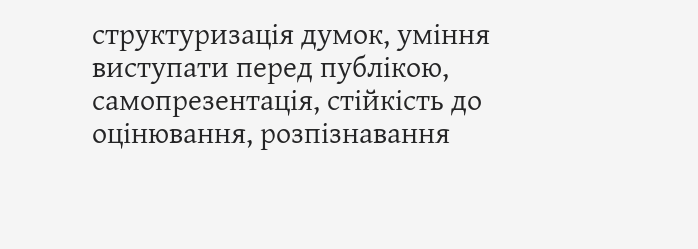структуризація думок, уміння виступати перед публікою, самопрезентація, стійкість до оцінювання, розпізнавання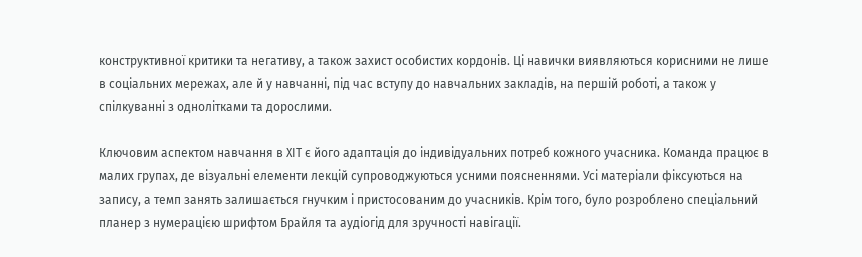конструктивної критики та негативу, а також захист особистих кордонів. Ці навички виявляються корисними не лише в соціальних мережах, але й у навчанні, під час вступу до навчальних закладів, на першій роботі, а також у спілкуванні з однолітками та дорослими.

Ключовим аспектом навчання в ХІТ є його адаптація до індивідуальних потреб кожного учасника. Команда працює в малих групах, де візуальні елементи лекцій супроводжуються усними поясненнями. Усі матеріали фіксуються на запису, а темп занять залишається гнучким і пристосованим до учасників. Крім того, було розроблено спеціальний планер з нумерацією шрифтом Брайля та аудіогід для зручності навігації.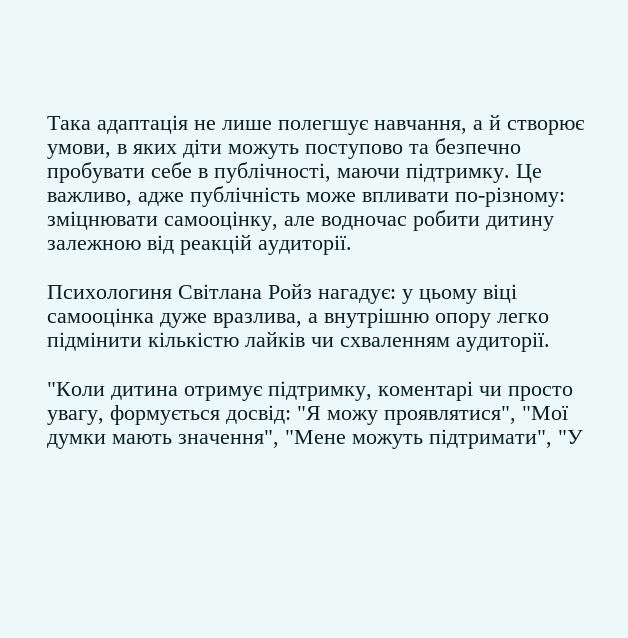Така адаптація не лише полегшує навчання, а й створює умови, в яких діти можуть поступово та безпечно пробувати себе в публічності, маючи підтримку. Це важливо, адже публічність може впливати по-різному: зміцнювати самооцінку, але водночас робити дитину залежною від реакцій аудиторії.

Психологиня Світлана Ройз нагадує: у цьому віці самооцінка дуже вразлива, а внутрішню опору легко підмінити кількістю лайків чи схваленням аудиторії.

"Коли дитина отримує підтримку, коментарі чи просто увагу, формується досвід: "Я можу проявлятися", "Мої думки мають значення", "Мене можуть підтримати", "У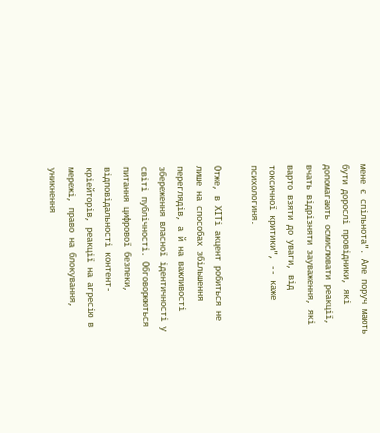мене є спільнота". Але поруч мають бути дорослі провідники, які допомагають осмислювати реакції, вчать відрізняти зауваження, які варто взяти до уваги, від токсичної критики", -- каже психологиня.

Отже, в ХІТі акцент робиться не лише на способах збільшення переглядів, а й на важливості збереження власної ідентичності у світі публічності. Обговорюються питання цифрової безпеки, відповідальності контент-кріейторів, реакції на агресію в мережі, право на блокування, уникнення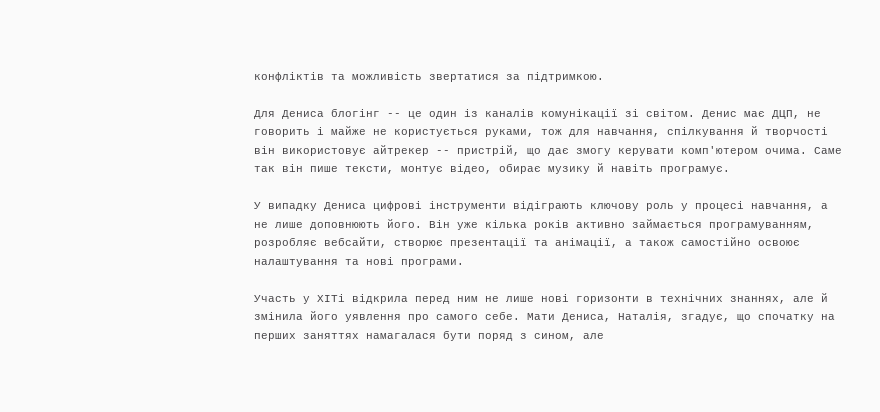конфліктів та можливість звертатися за підтримкою.

Для Дениса блогінг -- це один із каналів комунікації зі світом. Денис має ДЦП, не говорить і майже не користується руками, тож для навчання, спілкування й творчості він використовує айтрекер -- пристрій, що дає змогу керувати комп'ютером очима. Саме так він пише тексти, монтує відео, обирає музику й навіть програмує.

У випадку Дениса цифрові інструменти відіграють ключову роль у процесі навчання, а не лише доповнюють його. Він уже кілька років активно займається програмуванням, розробляє вебсайти, створює презентації та анімації, а також самостійно освоює налаштування та нові програми.

Участь у ХІТі відкрила перед ним не лише нові горизонти в технічних знаннях, але й змінила його уявлення про самого себе. Мати Дениса, Наталія, згадує, що спочатку на перших заняттях намагалася бути поряд з сином, але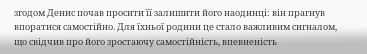згодом Денис почав просити її залишити його наодинці: він прагнув впоратися самостійно. Для їхньої родини це стало важливим сигналом, що свідчив про його зростаючу самостійність, впевненість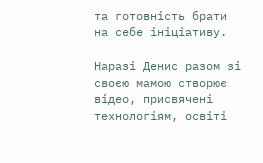та готовність брати на себе ініціативу.

Наразі Денис разом зі своєю мамою створює відео, присвячені технологіям, освіті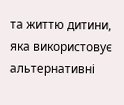та життю дитини, яка використовує альтернативні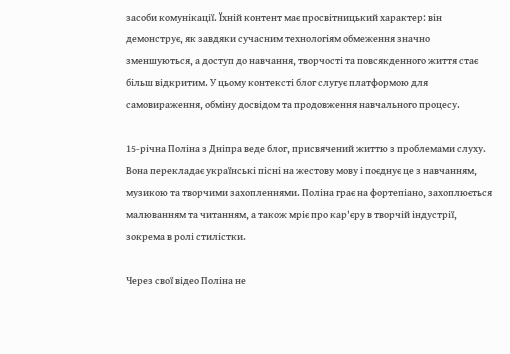засоби комунікації. Їхній контент має просвітницький характер: він демонструє, як завдяки сучасним технологіям обмеження значно зменшуються, а доступ до навчання, творчості та повсякденного життя стає більш відкритим. У цьому контексті блог слугує платформою для самовираження, обміну досвідом та продовження навчального процесу.

15-річна Поліна з Дніпра веде блог, присвячений життю з проблемами слуху. Вона перекладає українські пісні на жестову мову і поєднує це з навчанням, музикою та творчими захопленнями. Поліна грає на фортепіано, захоплюється малюванням та читанням, а також мріє про кар'єру в творчій індустрії, зокрема в ролі стилістки.

Через свої відео Поліна не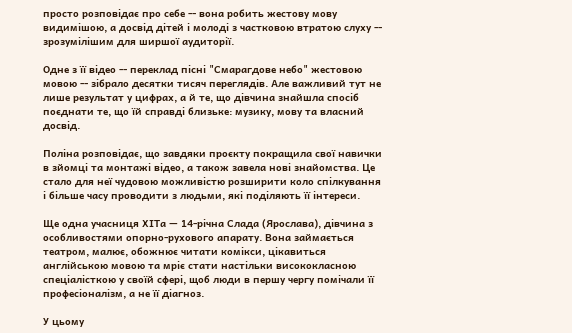просто розповідає про себе -- вона робить жестову мову видимішою, а досвід дітей і молоді з частковою втратою слуху -- зрозумілішим для ширшої аудиторії.

Одне з її відео -- переклад пісні "Смарагдове небо" жестовою мовою -- зібрало десятки тисяч переглядів. Але важливий тут не лише результат у цифрах, а й те, що дівчина знайшла спосіб поєднати те, що їй справді близьке: музику, мову та власний досвід.

Поліна розповідає, що завдяки проєкту покращила свої навички в зйомці та монтажі відео, а також завела нові знайомства. Це стало для неї чудовою можливістю розширити коло спілкування і більше часу проводити з людьми, які поділяють її інтереси.

Ще одна учасниця ХІТа — 14-річна Слада (Ярослава), дівчина з особливостями опорно-рухового апарату. Вона займається театром, малює, обожнює читати комікси, цікавиться англійською мовою та мріє стати настільки висококласною спеціалісткою у своїй сфері, щоб люди в першу чергу помічали її професіоналізм, а не її діагноз.

У цьому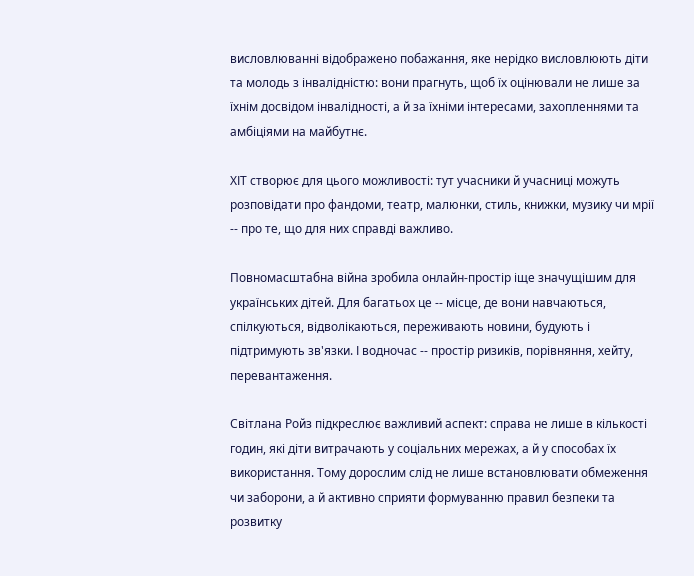висловлюванні відображено побажання, яке нерідко висловлюють діти та молодь з інвалідністю: вони прагнуть, щоб їх оцінювали не лише за їхнім досвідом інвалідності, а й за їхніми інтересами, захопленнями та амбіціями на майбутнє.

ХІТ створює для цього можливості: тут учасники й учасниці можуть розповідати про фандоми, театр, малюнки, стиль, книжки, музику чи мрії -- про те, що для них справді важливо.

Повномасштабна війна зробила онлайн-простір іще значущішим для українських дітей. Для багатьох це -- місце, де вони навчаються, спілкуються, відволікаються, переживають новини, будують і підтримують зв'язки. І водночас -- простір ризиків, порівняння, хейту, перевантаження.

Світлана Ройз підкреслює важливий аспект: справа не лише в кількості годин, які діти витрачають у соціальних мережах, а й у способах їх використання. Тому дорослим слід не лише встановлювати обмеження чи заборони, а й активно сприяти формуванню правил безпеки та розвитку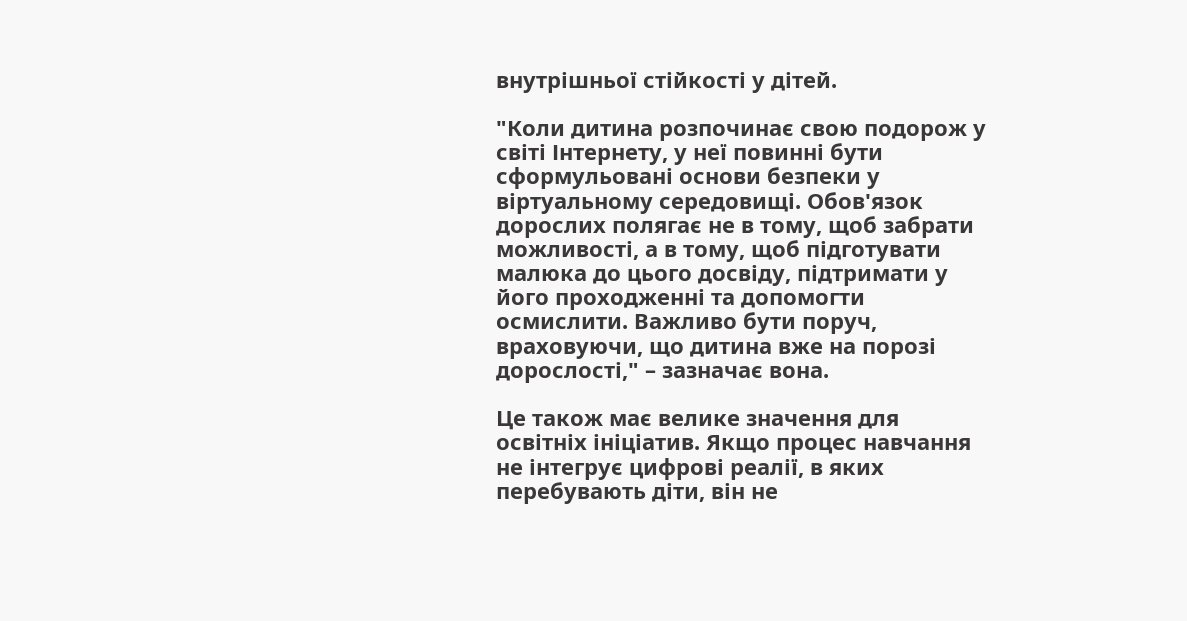внутрішньої стійкості у дітей.

"Коли дитина розпочинає свою подорож у світі Інтернету, у неї повинні бути сформульовані основи безпеки у віртуальному середовищі. Обов'язок дорослих полягає не в тому, щоб забрати можливості, а в тому, щоб підготувати малюка до цього досвіду, підтримати у його проходженні та допомогти осмислити. Важливо бути поруч, враховуючи, що дитина вже на порозі дорослості," – зазначає вона.

Це також має велике значення для освітніх ініціатив. Якщо процес навчання не інтегрує цифрові реалії, в яких перебувають діти, він не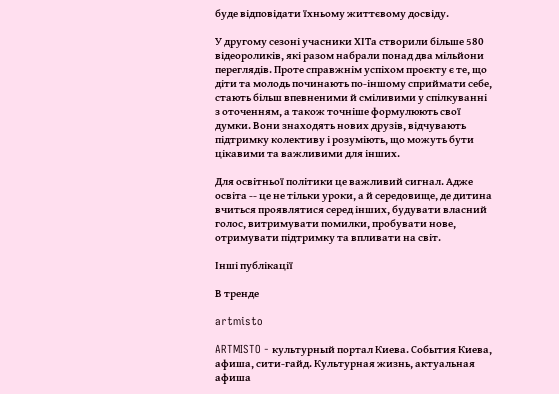буде відповідати їхньому життєвому досвіду.

У другому сезоні учасники ХІТа створили більше 580 відеороликів, які разом набрали понад два мільйони переглядів. Проте справжнім успіхом проєкту є те, що діти та молодь починають по-іншому сприймати себе, стають більш впевненими й сміливими у спілкуванні з оточенням, а також точніше формулюють свої думки. Вони знаходять нових друзів, відчувають підтримку колективу і розуміють, що можуть бути цікавими та важливими для інших.

Для освітньої політики це важливий сигнал. Адже освіта -- це не тільки уроки, а й середовище, де дитина вчиться проявлятися серед інших, будувати власний голос, витримувати помилки, пробувати нове, отримувати підтримку та впливати на світ.

Інші публікації

В тренде

artmisto

ARTMISTO - культурный портал Киева. События Киева, афиша, сити-гайд. Культурная жизнь, актуальная афиша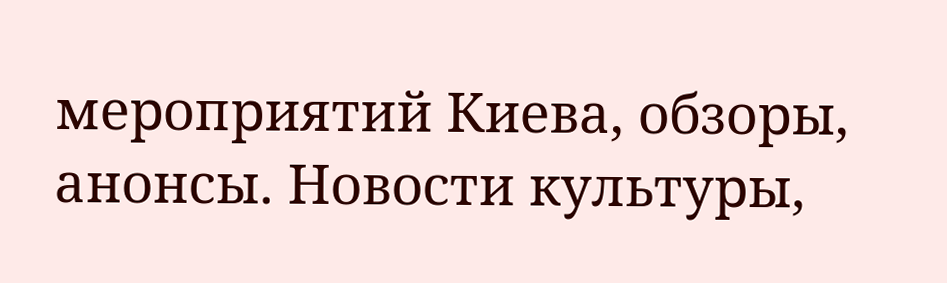мероприятий Киева, обзоры, анонсы. Новости культуры,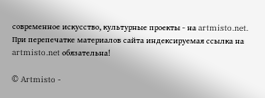современное искусство, культурные проекты - на artmisto.net. При перепечатке материалов сайта индексируемая ссылка на artmisto.net обязательна!

© Artmisto -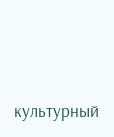культурный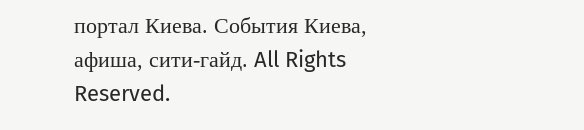портал Киева. События Киева, афиша, сити-гайд. All Rights Reserved.